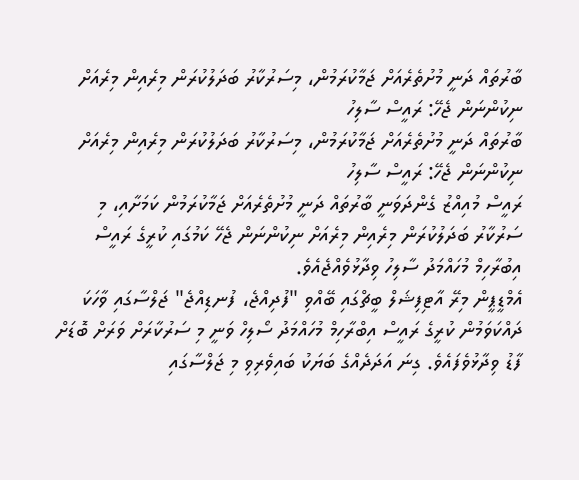ބާރުތައް ދަނީ މުށުތެރެއަށް ޖަމާކުރަމުން، މިސަރުކާރު ބަދަލުކުރަން މިރެއިން މިރެއަށް ނިކުންނަން ޖެހޭ: ރައީސް ސާލިހު
ބާރުތައް ދަނީ މުށުތެރެއަށް ޖަމާކުރަމުން، މިސަރުކާރު ބަދަލުކުރަން މިރެއިން މިރެއަށް ނިކުންނަން ޖެހޭ: ރައީސް ސާލިހު
ރައީސް މުއިއްޒު ގެންދަވަނީ ބާރުތައް ދަނީ މުށުތެރެއަށް ޖަމާކުރަމުން ކަމަށާއި، މި ސަރުކާރު ބަދަލުކުރަން މިރެއިން މިރެއަށް ނިކުންނަން ޖެހޭ ކަމުގައި ކުރީގެ ރައީސް އިބުރާހިމް މުހައްމަދު ސާލިހު ވިދާޅުވެއްޖެއެވެ.
އެމްޑީޕީން މިރޭ އާޓިފިޝަލް ބީޗްގައި ބޭއްވި "ފުދިއްޖެ، ފުނޑިއްޖެ" ޖަލްސާގައި ވާހަކަ ދައްކަވަމުން ކުރީގެ ރައީސް އިބްރާހިމް މުހައްމަދު ސޯލިހް ވަނީ މި ސަރުކާރަށް ވަރަށް ބޮޑަށް ފާޑު ވިދާޅުވެފައެވެ. ގިނަ އަދަދެއްގެ ބަޔަކު ބައިވެރިވި މި ޖަލްސާގައި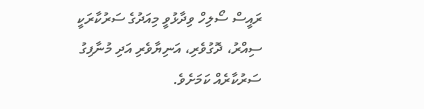ރައީސް ސޯލިހް ވިދާޅުވީ މިއަދުގެ ސަރުކާރަކީ ސިއްރު، ދޮގުވެރި، އަނިޔާވެރި އަދި މުނާފިގު ސަރުކާރެއް ކަމަށެވެ.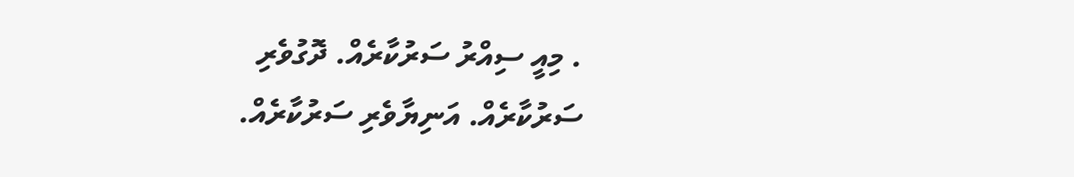. މިއީ ސިއްރު ސަރުކާރެއް. ދޮގުވެރި ސަރުކާރެއް. އަނިޔާވެރި ސަރުކާރެއް.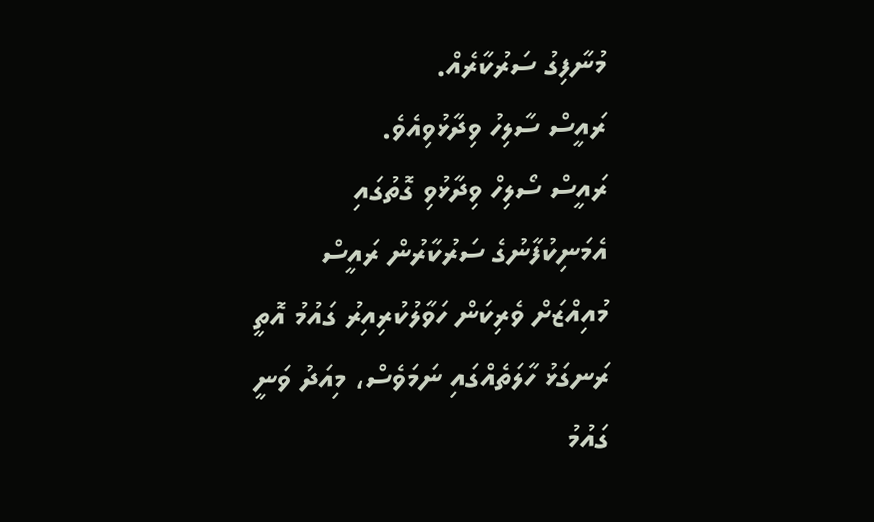މުނާފިގު ސަރުކާރެއް.
ރައީސް ސާލިހު ވިދާޅުވިއެވެ.
ރައީސް ސޯލިހް ވިދާޅުވި ގޮތުގައި އެމަނިކުފާނުގެ ސަރުކާރުން ރައީސް މުއިއްޒަށް ވެރިކަން ހަވާލުކުރިއިރު ގައުމު އޮތީ ރަނގަޅު ހާލަތެއްގައި ނަމަވެސް، މިއަދު ވަނީ ގައުމު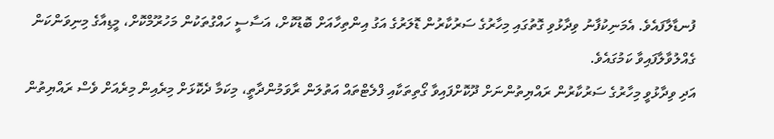ފުނޑާލާފައެވެ. އެމަނިކުފާނު ވިދާޅުވި ގޮތުގައި މިހާރުގެ ސަރުކާރުން ޑޮލަރުގެ އަގު އިންތިހާއަށް ބޮޑުކޮށް، އަސާސީ ހައްގުތަކުން މަހުރޫމްކޮށް، މީޑިއާގެ މިނިވަންކަން ގެއްލުވާލާފައިވާ ކަމުގައެވެ.
އަދި ވިދާޅުވީ މިހާރުގެ ސަރުކާރުން ރައްޔިތުންނަށް ދޫކޮށްފައިވާ ގޯތިތަކާއި ފްލެޓްތައް އަތުލަން ރާވަމުންދާތީ، މިކަމާ ދެކޮޅަށް މިރެއިން މިރެއަށް ވެސް ރައްޔިތުން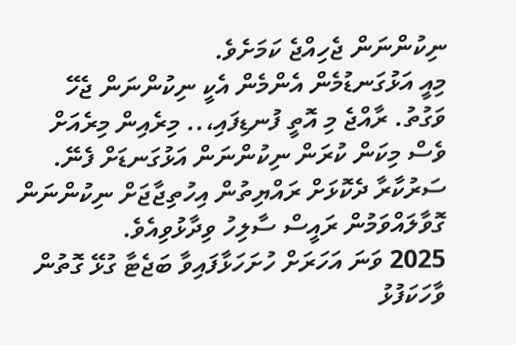ނިކުންނަން ޖެހިއްޖެ ކަމަށެވެ.
މިއީ އަޅުގަނޑުމެން އެންމެން އެކީ ނިކުންނަން ޖެހޭ ވަގުތު. ރާއްޖެ މި އޮތީ ފުނޑިފައި،.. މިރެއިން މިރެއަށް ވެސް މިކަން ކުރަން ނިކުންނަން އަޅުގަނޑަށް ފެނޭ.
ސަރުކާރާ ދެކޮޅަށް ރައްޔިތުން އިހުތިޖާޖަށް ނިކުންނަން ގޮވާލައްވަމުން ރައީސް ސާލިހު ވިދާޅުވިއެވެ.
2025 ވަނަ އަހަރަށް ހުށަހަޅާފައިވާ ބަޖެޓާ ގުޅޭ ގޮތުން ވާހަކަފުޅު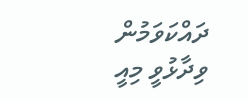ދައްކަވަމުން ވިދާޅުވީ މިއީ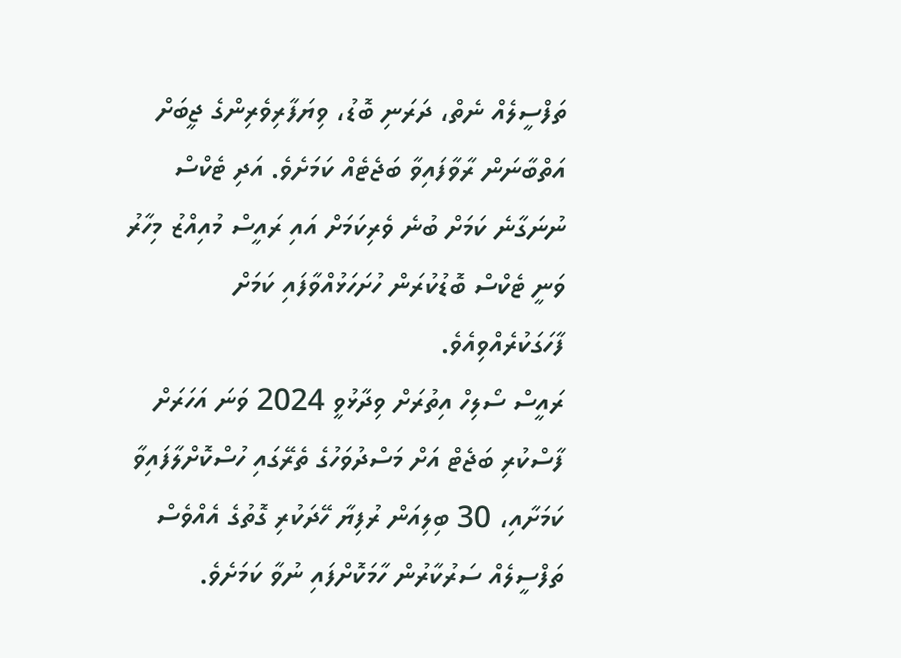ތަފްސީލެއް ނެތް، ދަރަނި ބޮޑު، ވިޔަފާރިވެރިންގެ ޖީބަށް އަތްބާނަން ރާވާފައިވާ ބަޖެޓެއް ކަމަށެވެ. އަދި ޓެކްސް ނުނަގާނެ ކަމަށް ބުނެ ވެރިކަމަށް އައި ރައީސް މުއިއްޒު މިހާރު ވަނީ ޓެކްސް ބޮޑުކުރަން ހުށަހަޅުއްވާފައި ކަމަށް ފާހަގަކުރެއްވިއެވެ.
ރައީސް ސޯލިހް އިތުރަށް ވިދާޅުވީ 2024 ވަނަ އަހަރަށް ފާސްކުރި ބަޖެޓް އަށް މަސްދުވަހުގެ ތެރޭގައި ހުސްކޮށްލާފައިވާ ކަމަށާއި، 30 ބިލިއަން ރުފިޔާ ހޭދަކުރި ގޮތުގެ އެއްވެސް ތަފްސީލެއް ސަރުކާރުން ހާމަކޮށްފައި ނުވާ ކަމަށެވެ.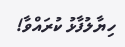ހިޔާލުފާޅު ކުރައްވާ!